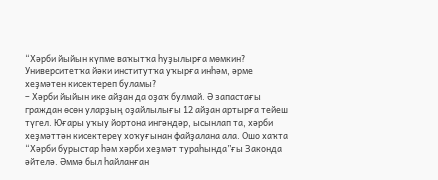“Хәрби йыйын күпме ваҡытҡа һуҙылырға мөмкин? Университетҡа йәки институтҡа уҡырға инһәм, әрме хеҙмәтен кисектереп буламы?
– Хәрби йыйын ике айҙан да оҙаҡ булмай. Ә запастағы граждан өсөн уларҙың оҙайлылығы 12 айҙан артырға тейеш түгел. Юғары уҡыу йортона ингәндәр, ысынлап та, хәрби хеҙмәттән кисектереү хоҡуғынан файҙалана ала. Ошо хаҡта “Хәрби бурыстар һәм хәрби хеҙмәт тураһында”ғы Законда әйтелә. Әммә был һайланған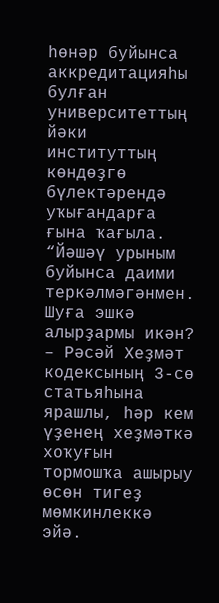һөнәр буйынса аккредитацияһы булған университеттың йәки институттың көндөҙгө бүлектәрендә уҡығандарға ғына ҡағыла.
“Йәшәү урыным буйынса даими теркәлмәгәнмен. Шуға эшкә алырҙармы икән?
– Рәсәй Хеҙмәт кодексының 3-сө статьяһына ярашлы, һәр кем үҙенең хеҙмәткә хоҡуғын тормошҡа ашырыу өсөн тигеҙ мөмкинлеккә эйә.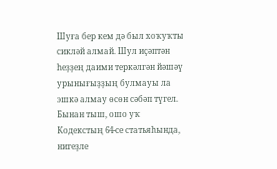Шуға бер кем дә был хоҡуҡты сикләй алмай. Шул иҫәптән һеҙҙең даими теркәлгән йәшәү урынығыҙҙың булмауы ла эшкә алмау өсөн сәбәп түгел. Бынан тыш, ошо уҡ Кодекстың 64-се статьяһында, нигеҙле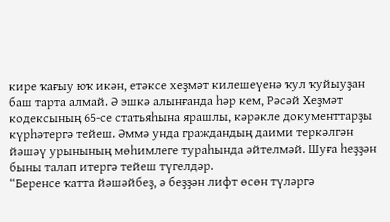кире ҡағыу юҡ икән, етәксе хеҙмәт килешеүенә ҡул ҡуйыуҙан баш тарта алмай. Ә эшкә алынғанда һәр кем, Рәсәй Хеҙмәт кодексының 65-се статьяһына ярашлы, кәрәкле документтарҙы күрһәтергә тейеш. Әммә унда граждандың даими теркәлгән йәшәү урынының мөһимлеге тураһында әйтелмәй. Шуға һеҙҙән быны талап итергә тейеш түгелдәр.
“Беренсе ҡатта йәшәйбеҙ, ә беҙҙән лифт өсөн түләргә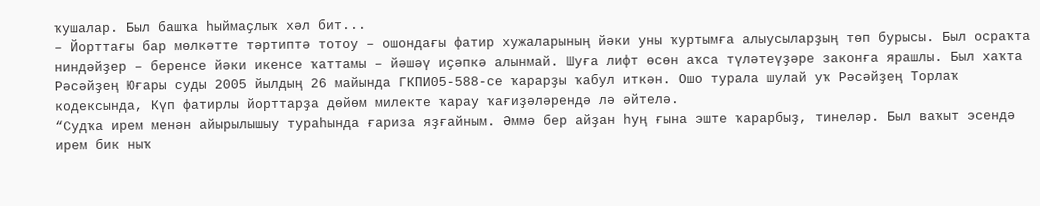ҡушалар. Был башҡа һыймаҫлыҡ хәл бит...
– Йорттағы бар мөлкәтте тәртиптә тотоу – ошондағы фатир хужаларының йәки уны ҡуртымға алыусыларҙың төп бурысы. Был осраҡта ниндәйҙер – беренсе йәки икенсе ҡаттамы – йәшәү иҫәпкә алынмай. Шуға лифт өсөн аҡса түләтеүҙәре законға ярашлы. Был хаҡта Рәсәйҙең Юғары суды 2005 йылдың 26 майында ГКПИ05-588-се ҡарарҙы ҡабул иткән. Ошо турала шулай уҡ Рәсәйҙең Торлаҡ кодексында, Күп фатирлы йорттарҙа дөйөм милекте ҡарау ҡағиҙәләрендә лә әйтелә.
“Судҡа ирем менән айырылышыу тураһында ғариза яҙғайным. Әммә бер айҙан һуң ғына эште ҡарарбыҙ, тинеләр. Был ваҡыт эсендә ирем бик ныҡ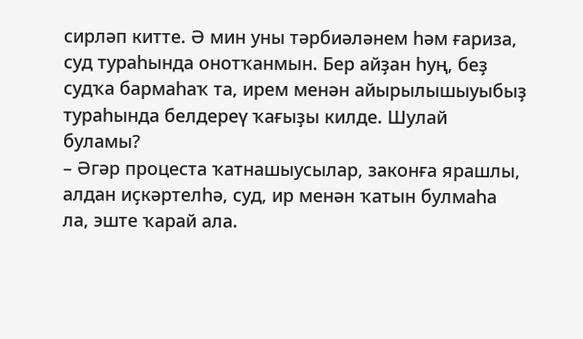сирләп китте. Ә мин уны тәрбиәләнем һәм ғариза, суд тураһында онотҡанмын. Бер айҙан һуң, беҙ судҡа бармаһаҡ та, ирем менән айырылышыуыбыҙ тураһында белдереү ҡағыҙы килде. Шулай буламы?
– Әгәр процеста ҡатнашыусылар, законға ярашлы, алдан иҫкәртелһә, суд, ир менән ҡатын булмаһа ла, эште ҡарай ала.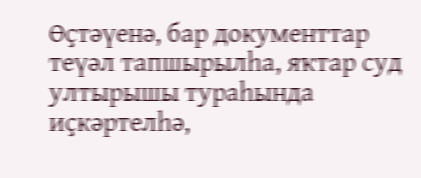Өҫтәүенә, бар документтар теүәл тапшырылһа, яҡтар суд ултырышы тураһында иҫкәртелһә,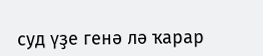суд үҙе генә лә ҡарар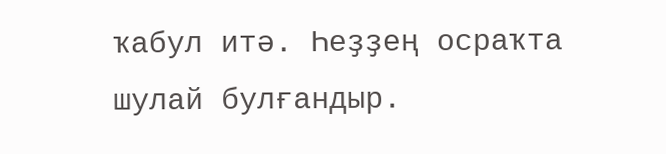ҡабул итә. Һеҙҙең осраҡта шулай булғандыр.